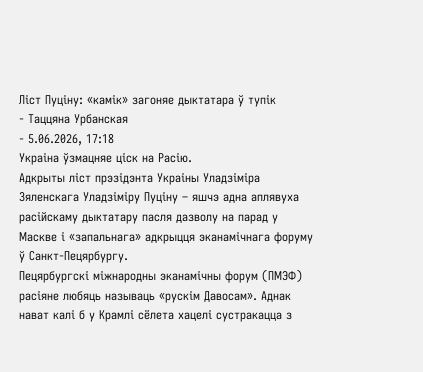Ліст Пуціну: «камік» загоняе дыктатара ў тупік
- Таццяна Урбанская
- 5.06.2026, 17:18
Украіна ўзмацняе ціск на Расію.
Адкрыты ліст прэзідэнта Украіны Уладзіміра Зяленскага Уладзіміру Пуціну – яшчэ адна аплявуха расійскаму дыктатару пасля дазволу на парад у Маскве і «запальнага» адкрыцця эканамічнага форуму ў Санкт-Пецярбургу.
Пецярбургскі міжнародны эканамічны форум (ПМЭФ) расіяне любяць называць «рускім Давосам». Аднак нават калі б у Крамлі сёлета хацелі сустракацца з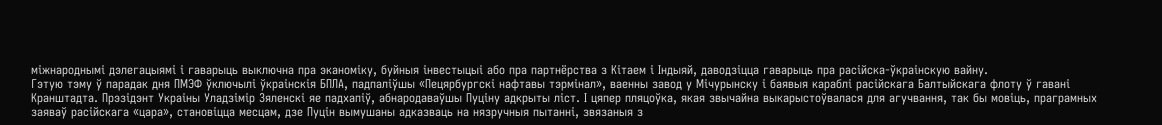міжнароднымі дэлегацыямі і гаварыць выключна пра эканоміку, буйныя інвестыцыі або пра партнёрства з Кітаем і Індыяй, даводзіцца гаварыць пра расійска-ўкраінскую вайну.
Гэтую тэму ў парадак дня ПМЭФ ўключылі ўкраінскія БПЛА, падпаліўшы «Пецярбургскі нафтавы тэрмінал», ваенны завод у Мічурынску і баявыя караблі расійскага Балтыйскага флоту ў гавані Кранштадта. Прэзідэнт Украіны Уладзімір Зяленскі яе падхапіў, абнародаваўшы Пуціну адкрыты ліст. І цяпер пляцоўка, якая звычайна выкарыстоўвалася для агучвання, так бы мовіць, праграмных заяваў расійскага «цара», становіцца месцам, дзе Пуцін вымушаны адказваць на нязручныя пытанні, звязаныя з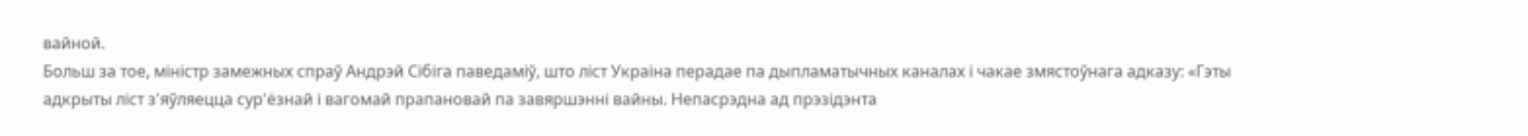вайной.
Больш за тое, міністр замежных спраў Андрэй Сібіга паведаміў, што ліст Украіна перадае па дыпламатычных каналах і чакае змястоўнага адказу: «Гэты адкрыты ліст з'яўляецца сур'ёзнай і вагомай прапановай па завяршэнні вайны. Непасрэдна ад прэзідэнта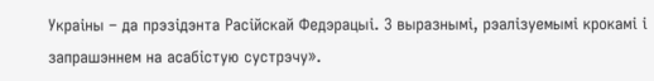Украіны – да прэзідэнта Расійскай Федэрацыі. З выразнымі, рэалізуемымі крокамі і запрашэннем на асабістую сустрэчу».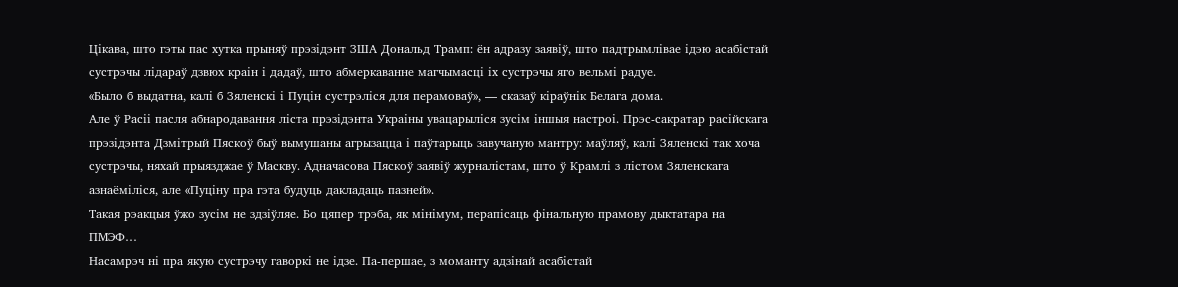Цікава, што гэты пас хутка прыняў прэзідэнт ЗША Дональд Трамп: ён адразу заявіў, што падтрымлівае ідэю асабістай сустрэчы лідараў дзвюх краін і дадаў, што абмеркаванне магчымасці іх сустрэчы яго вельмі радуе.
«Было б выдатна, калі б Зяленскі і Пуцін сустрэліся для перамоваў», — сказаў кіраўнік Белага дома.
Але ў Расіі пасля абнародавання ліста прэзідэнта Украіны увацарыліся зусім іншыя настроі. Прэс-сакратар расійскага прэзідэнта Дзмітрый Пяскоў быў вымушаны агрызацца і паўтарыць завучаную мантру: маўляў, калі Зяленскі так хоча сустрэчы, няхай прыязджае ў Маскву. Адначасова Пяскоў заявіў журналістам, што ў Крамлі з лістом Зяленскага азнаёміліся, але «Пуціну пра гэта будуць дакладаць пазней».
Такая рэакцыя ўжо зусім не здзіўляе. Бо цяпер трэба, як мінімум, перапісаць фінальную прамову дыктатара на ПМЭФ…
Насамрэч ні пра якую сустрэчу гаворкі не ідзе. Па-першае, з моманту адзінай асабістай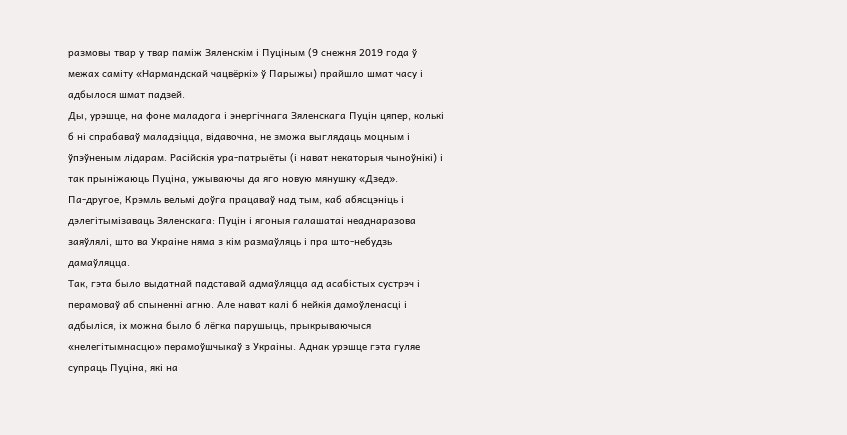размовы твар у твар паміж Зяленскім і Пуціным (9 снежня 2019 года ў межах саміту «Нармандскай чацвёркі» ў Парыжы) прайшло шмат часу і адбылося шмат падзей.
Ды, урэшце, на фоне маладога і энергічнага Зяленскага Пуцін цяпер, колькі б ні спрабаваў маладзіцца, відавочна, не зможа выглядаць моцным і ўпэўненым лідарам. Расійскія ура-патрыёты (і нават некаторыя чыноўнікі) і так прыніжаюць Пуціна, ужываючы да яго новую мянушку «Дзед».
Па-другое, Крэмль вельмі доўга працаваў над тым, каб абясцэніць і дэлегітымізаваць Зяленскага: Пуцін і ягоныя галашатаі неаднаразова заяўлялі, што ва Украіне няма з кім размаўляць і пра што-небудзь дамаўляцца.
Так, гэта было выдатнай падставай адмаўляцца ад асабістых сустрэч і перамоваў аб спыненні агню. Але нават калі б нейкія дамоўленасці і адбыліся, іх можна было б лёгка парушыць, прыкрываючыся «нелегітымнасцю» перамоўшчыкаў з Украіны. Аднак урэшце гэта гуляе супраць Пуціна, які на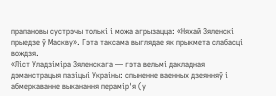прапановы сустрэчы толькі і можа агрызацца: «Няхай Зяленскі прыедзе ў Маскву». Гэта таксама выглядае як прыкмета слабасці вождзя.
«Ліст Уладзіміра Зяленскага — гэта вельмі дакладная дэманстрацыя пазіцыі Украіны: спыненне ваенных дзеянняў і абмеркаванне выканання перамір'я (у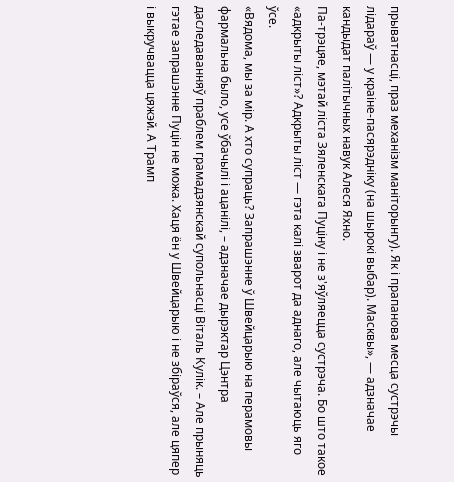прыватнасці, праз механізм маніторынгу). Як і прапанова месца сустрэчы лідараў — у краіне-пасярэдніку (на шырокі выбар). Масквы», — адзначае кандыдат палітычных навук Алеся Яхно.
Па-трэцяе, мэтай ліста Зяленскага Пуціну і не з'яўляецца сустрэча. Бо што такое «адкрыты ліст»? Адкрыты ліст — гэта калі зварот да аднаго, але чытаюць яго ўсе.
«Вядома, мы за мір. А хто супраць? Запрашэнне ў Швейцарыю на перамовы фармальна было, усе ўбачылі і ацанілі, – адзначае дырэктар Цэнтра даследаванняў праблем грамадзянскай супольнасці Віталь Кулік. – Але прыняць гэтае запрашэнне Пуцін не можа. Хаця ён у Швейцарыю і не збіраўся, але цяпер і выкручвацца цяжэй. А Трамп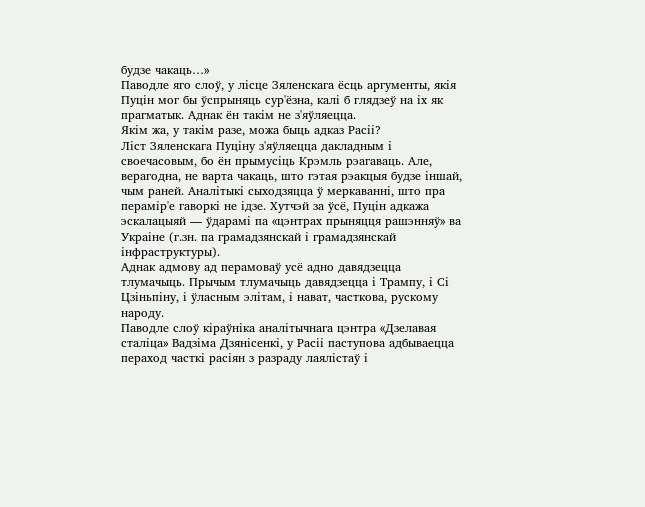будзе чакаць…»
Паводле яго слоў, у лісце Зяленскага ёсць аргументы, якія Пуцін мог бы ўспрыняць сур'ёзна, калі б глядзеў на іх як прагматык. Аднак ён такім не з'яўляецца.
Якім жа, у такім разе, можа быць адказ Расіі?
Ліст Зяленскага Пуціну з'яўляецца дакладным і своечасовым, бо ён прымусіць Крэмль рэагаваць. Але, верагодна, не варта чакаць, што гэтая рэакцыя будзе іншай, чым раней. Аналітыкі сыходзяцца ў меркаванні, што пра перамір'е гаворкі не ідзе. Хутчэй за ўсё, Пуцін адкажа эскалацыяй — ўдарамі па «цэнтрах прыняцця рашэнняў» ва Украіне (г.зн. па грамадзянскай і грамадзянскай інфраструктуры).
Аднак адмову ад перамоваў усё адно давядзецца тлумачыць. Прычым тлумачыць давядзецца і Трампу, і Сі Цзіньпіну, і ўласным элітам, і нават, часткова, рускому народу.
Паводле слоў кіраўніка аналітычнага цэнтра «Дзелавая сталіца» Вадзіма Дзянісенкі, у Расіі паступова адбываецца пераход часткі расіян з разраду лаялістаў і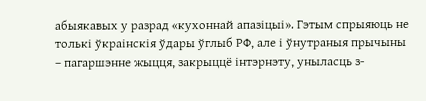абыякавых у разрад «кухоннай апазіцыі». Гэтым спрыяюць не толькі ўкраінскія ўдары ўглыб РФ, але і ўнутраныя прычыны – пагаршэнне жыцця, закрыццё інтэрнэту, уныласць з-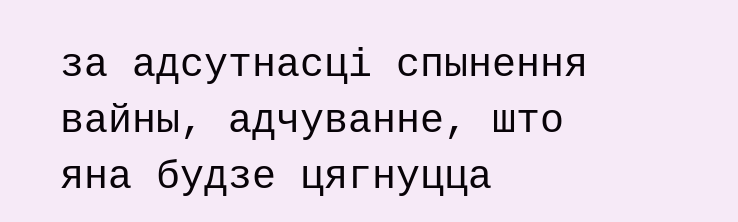за адсутнасці спынення вайны, адчуванне, што яна будзе цягнуцца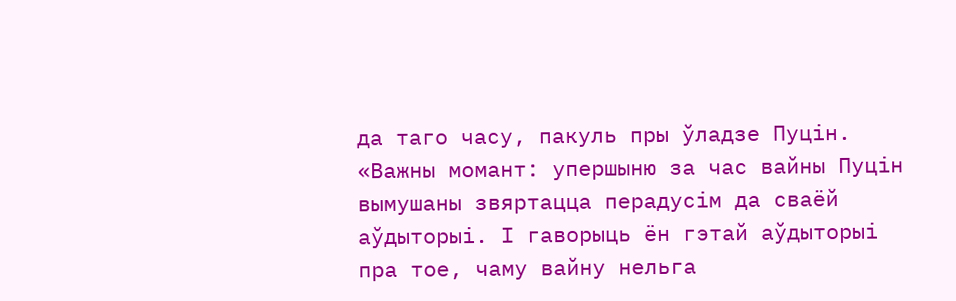да таго часу, пакуль пры ўладзе Пуцін.
«Важны момант: упершыню за час вайны Пуцін вымушаны звяртацца перадусім да сваёй аўдыторыі. І гаворыць ён гэтай аўдыторыі пра тое, чаму вайну нельга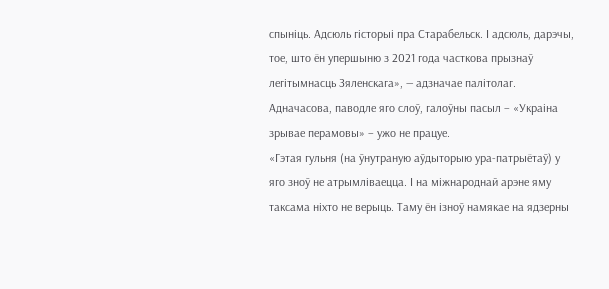спыніць. Адсюль гісторыі пра Старабельск. І адсюль, дарэчы, тое, што ён упершыню з 2021 года часткова прызнаў легітымнасць Зяленскага», — адзначае палітолаг.
Адначасова, паводле яго слоў, галоўны пасыл – «Украіна зрывае перамовы» – ужо не працуе.
«Гэтая гульня (на ўнутраную аўдыторыю ура-патрыётаў) у яго зноў не атрымліваецца. І на міжнароднай арэне яму таксама ніхто не верыць. Таму ён ізноў намякае на ядзерны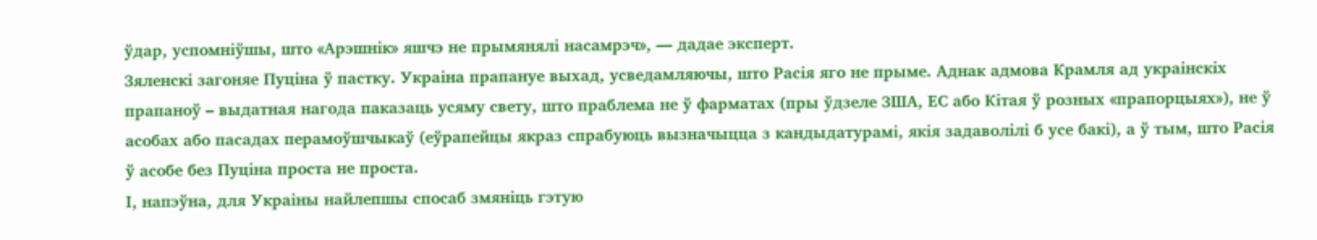ўдар, успомніўшы, што «Арэшнік» яшчэ не прымянялі насамрэч», — дадае эксперт.
Зяленскі загоняе Пуціна ў пастку. Украіна прапануе выхад, усведамляючы, што Расія яго не прыме. Аднак адмова Крамля ад украінскіх прапаноў – выдатная нагода паказаць усяму свету, што праблема не ў фарматах (пры ўдзеле ЗША, ЕС або Кітая ў розных «прапорцыях»), не ў асобах або пасадах перамоўшчыкаў (еўрапейцы якраз спрабуюць вызначыцца з кандыдатурамі, якія задаволілі б усе бакі), а ў тым, што Расія ў асобе без Пуціна проста не проста.
І, напэўна, для Украіны найлепшы спосаб змяніць гэтую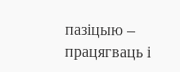пазіцыю – працягваць і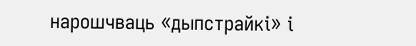нарошчваць «дыпстрайкі» і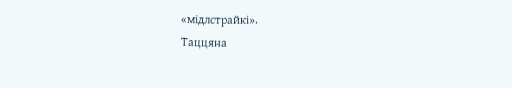«мідлстрайкі».
Таццяна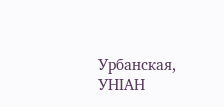Урбанская, УНІАН